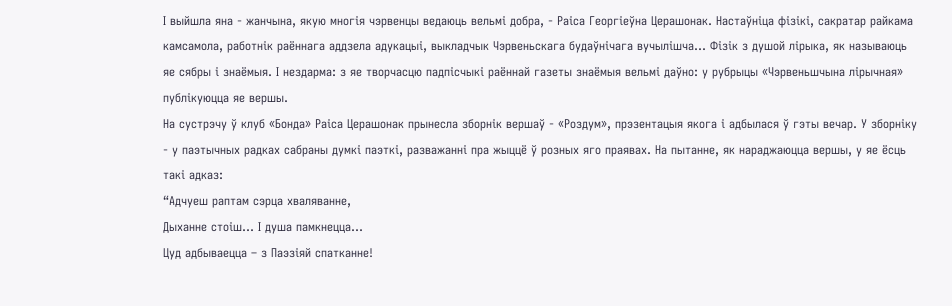І выйшла яна - жанчына, якую многія чэрвенцы ведаюць вельмі добра, - Раіса Георгіеўна Церашонак. Настаўніца фізікі, сакратар райкама камсамола, работнік раённага аддзела адукацыі, выкладчык Чэрвеньскага будаўнічага вучылішча... Фізік з душой лірыка, як называюць яе сябры і знаёмыя. І нездарма: з яе творчасцю падпісчыкі раённай газеты знаёмыя вельмі даўно: у рубрыцы «Чэрвеньшчына лірычная» публікуюцца яе вершы.
На сустрэчу ў клуб «Бонда» Раіса Церашонак прынесла зборнік вершаў - «Роздум», прэзентацыя якога і адбылася ў гэты вечар. У зборніку - у паэтычных радках сабраны думкі паэткі, разважанні пра жыццё ў розных яго праявах. На пытанне, як нараджаюцца вершы, у яе ёсць такі адказ:
“Адчуеш раптам сэрца хваляванне,
Дыханне стоіш… І душа памкнецца…
Цуд адбываецца – з Паэзіяй спатканне!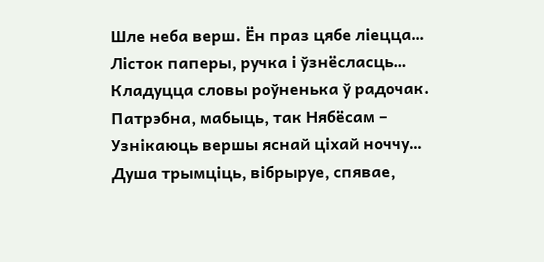Шле неба верш. Ён праз цябе ліецца…
Лісток паперы, ручка і ўзнёсласць…
Кладуцца словы роўненька ў радочак.
Патрэбна, мабыць, так Нябёсам –
Узнікаюць вершы яснай ціхай ноччу…
Душа трымціць, вібрыруе, спявае,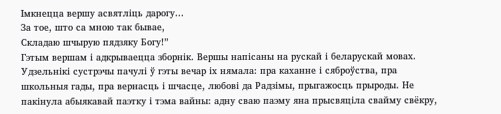Імкнецца вершу асвятліць дарогу…
За тое, што са мною так бывае,
Складаю шчырую пядзяку Богу!”
Гэтым вершам і адкрываецца зборнік. Вершы напісаны на рускай і беларускай мовах. Удзельнікі сустрэчы пачулі ў гэты вечар іх нямала: пра каханне і сяброўства, пра школьныя гады, пра вернасць і шчасце, любові да Радзімы, прыгажосць прыроды. Не пакінула абыякавай паэтку і тэма вайны: адну сваю паэму яна прысвяціла свайму свёкру,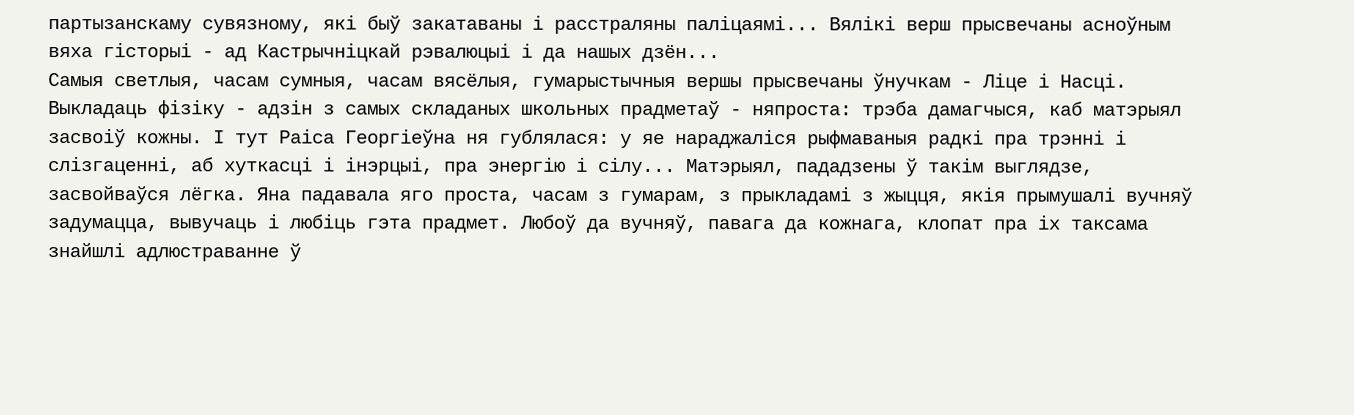партызанскаму сувязному, які быў закатаваны і расстраляны паліцаямі... Вялікi верш прысвечаны асноўным вяха гісторыі - ад Кастрычніцкай рэвалюцыі і да нашых дзён...
Самыя светлыя, часам сумныя, часам вясёлыя, гумарыстычныя вершы прысвечаны ўнучкам - Лiце і Насці.
Выкладаць фізіку - адзін з самых складаных школьных прадметаў - няпроста: трэба дамагчыся, каб матэрыял засвоіў кожны. І тут Раіса Георгіеўна ня гублялася: у яе нараджаліся рыфмаваныя радкі пра трэнні і слізгаценні, аб хуткасці і інэрцыі, пра энергію і сілу... Матэрыял, пададзены ў такім выглядзе, засвойваўся лёгка. Яна падавала яго проста, часам з гумарам, з прыкладамі з жыцця, якія прымушалі вучняў задумацца, вывучаць і любіць гэта прадмет. Любоў да вучняў, павага да кожнага, клопат пра іх таксама знайшлі адлюстраванне ў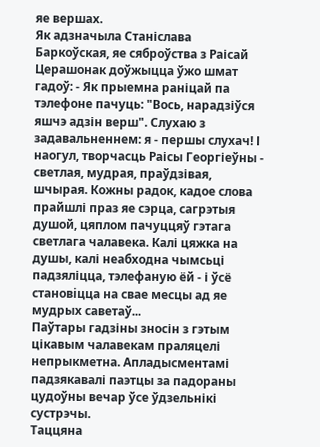яе вершах.
Як адзначыла Станіслава Баркоўская, яе сяброўства з Раісай Церашонак доўжыцца ўжо шмат гадоў: - Як прыемна раніцай па тэлефоне пачуць: "Вось, нарадзіўся яшчэ адзін верш". Слухаю з задавальненнем: я - першы слухач! І наогул, творчасць Раісы Георгіеўны - светлая, мудрая, праўдзівая, шчырая. Кожны радок, кадое слова прайшлі праз яе сэрца, сагрэтыя душой, цяплом пачуццяў гэтага светлага чалавека. Калі цяжка на душы, калі неабходна чымсьці падзяліцца, тэлефаную ёй - і ўсё становiцца на свае месцы ад яе мудрых саветаў...
Паўтары гадзіны зносін з гэтым цікавым чалавекам праляцелі непрыкметна. Апладысментамі падзякавалі паэтцы за падораны цудоўны вечар ўсе ўдзельнікі сустрэчы.
Таццяна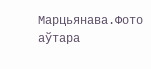Марцьянава.Фото аўтара